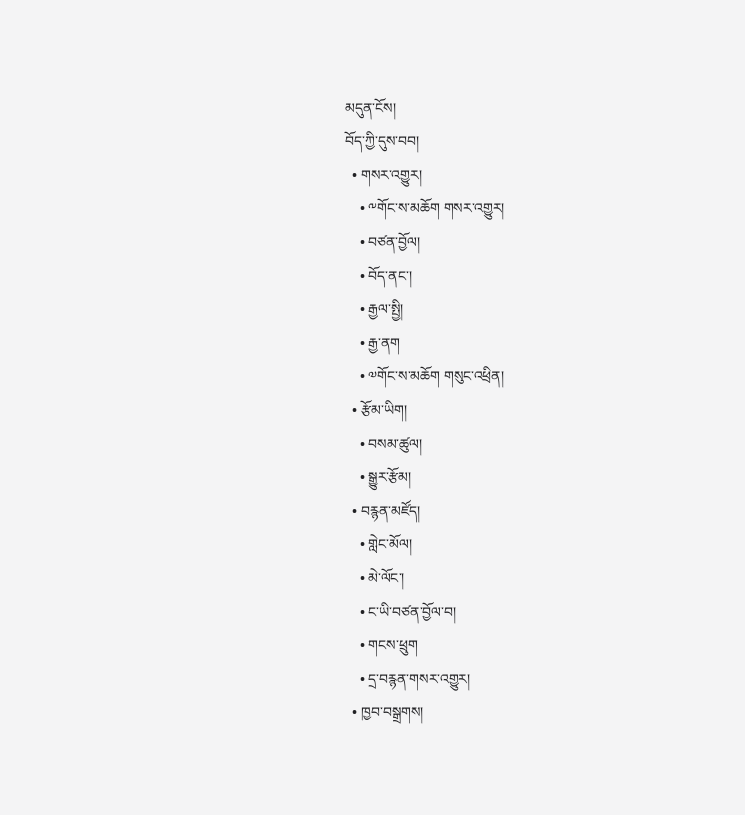མདུན་ངོས།
བོད་ཀྱི་དུས་བབ།
  • གསར་འགྱུར།
    • ༸གོང་ས་མཆོག གསར་འགྱུར།
    • བཙན་བྱོལ།
    • བོད་ནང་།
    • རྒྱལ་སྤྱི།
    • རྒྱ་ནག
    • ༧གོང་ས་མཆོག གསུང་འཕྲིན།
  • རྩོམ་ཡིག།
    • བསམ་ཚུལ།
    • སྒྱུར་རྩོམ།
  • བརྙན་མཛོད།
    • གླེང་མོལ།
    • མེ་ལོང་།
    • ང་ཡི་བཙན་བྱོལ་བ།
    • གངས་ཕྲུག
    • དྲ་བརྙན་གསར་འགྱུར།
  • ཁྱབ་བསྒྲགས།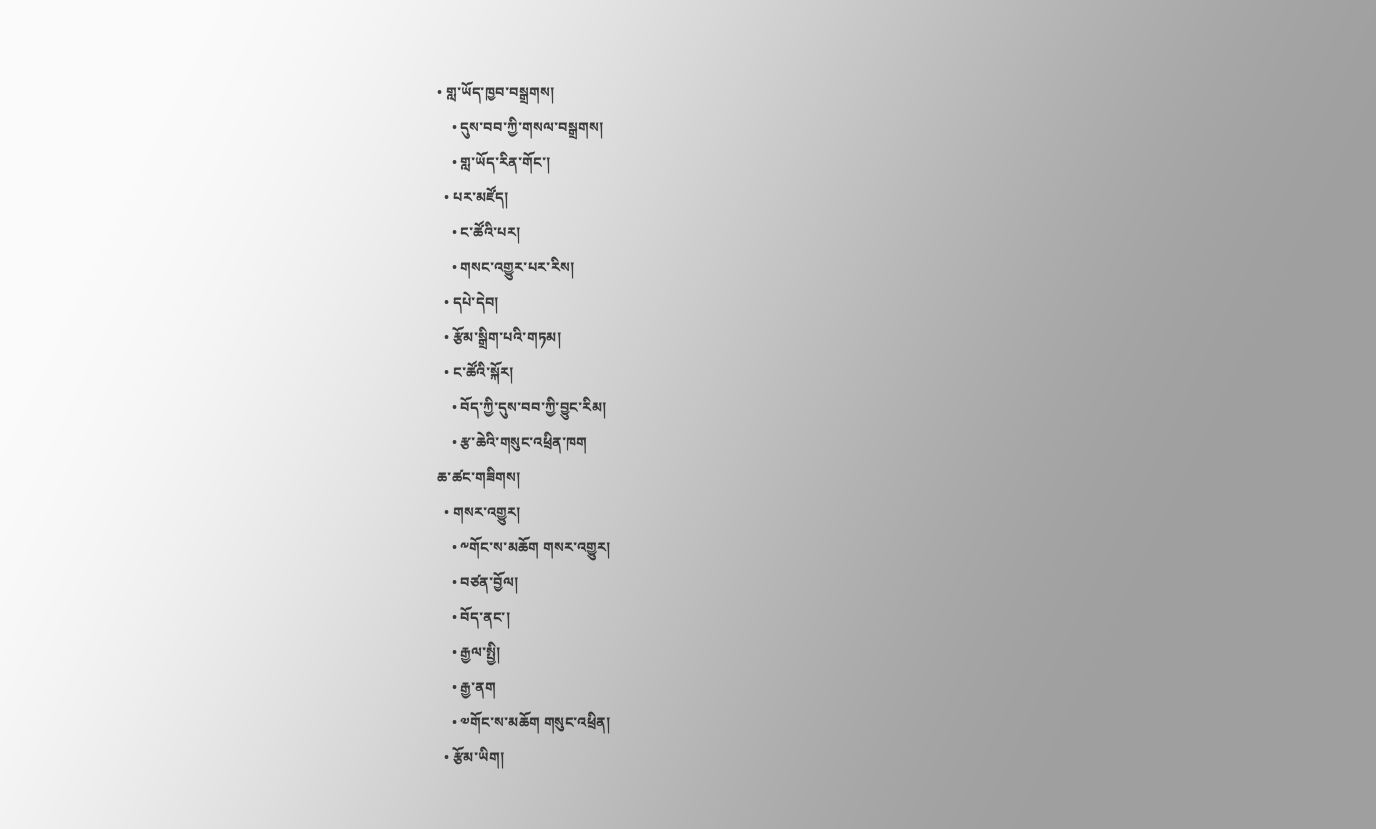• གླ་ཡོད་ཁྱབ་བསྒྲགས།
    • དུས་བབ་ཀྱི་གསལ་བསྒྲགས།
    • གླ་ཡོད་རིན་གོང་།
  • པར་མཛོད།
    • ང་ཚོའི་པར།
    • གསང་འགྱུར་པར་རིས།
  • དཔེ་དེབ།
  • རྩོམ་སྒྲིག་པའི་གཏམ།
  • ང་ཚོའི་སྐོར།
    • བོད་ཀྱི་དུས་བབ་ཀྱི་བྱུང་རིམ།
    • རྩ་ཆེའི་གསུང་འཕྲིན་ཁག
ཆ་ཚང་གཟིགས།
  • གསར་འགྱུར།
    • ༸གོང་ས་མཆོག གསར་འགྱུར།
    • བཙན་བྱོལ།
    • བོད་ནང་།
    • རྒྱལ་སྤྱི།
    • རྒྱ་ནག
    • ༧གོང་ས་མཆོག གསུང་འཕྲིན།
  • རྩོམ་ཡིག།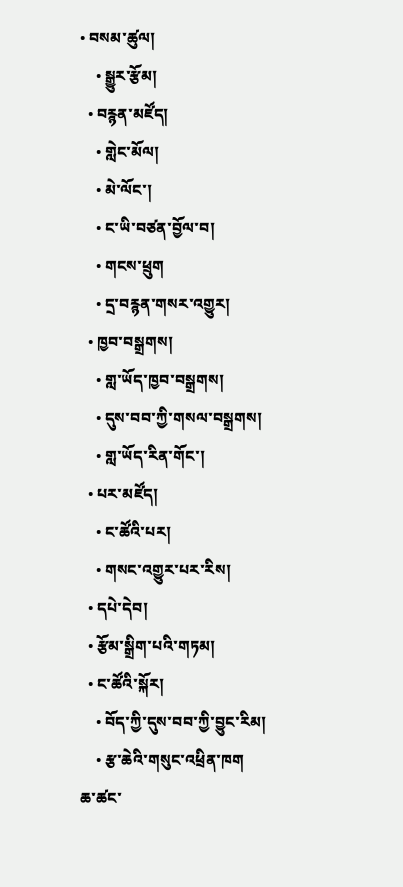• བསམ་ཚུལ།
    • སྒྱུར་རྩོམ།
  • བརྙན་མཛོད།
    • གླེང་མོལ།
    • མེ་ལོང་།
    • ང་ཡི་བཙན་བྱོལ་བ།
    • གངས་ཕྲུག
    • དྲ་བརྙན་གསར་འགྱུར།
  • ཁྱབ་བསྒྲགས།
    • གླ་ཡོད་ཁྱབ་བསྒྲགས།
    • དུས་བབ་ཀྱི་གསལ་བསྒྲགས།
    • གླ་ཡོད་རིན་གོང་།
  • པར་མཛོད།
    • ང་ཚོའི་པར།
    • གསང་འགྱུར་པར་རིས།
  • དཔེ་དེབ།
  • རྩོམ་སྒྲིག་པའི་གཏམ།
  • ང་ཚོའི་སྐོར།
    • བོད་ཀྱི་དུས་བབ་ཀྱི་བྱུང་རིམ།
    • རྩ་ཆེའི་གསུང་འཕྲིན་ཁག
ཆ་ཚང་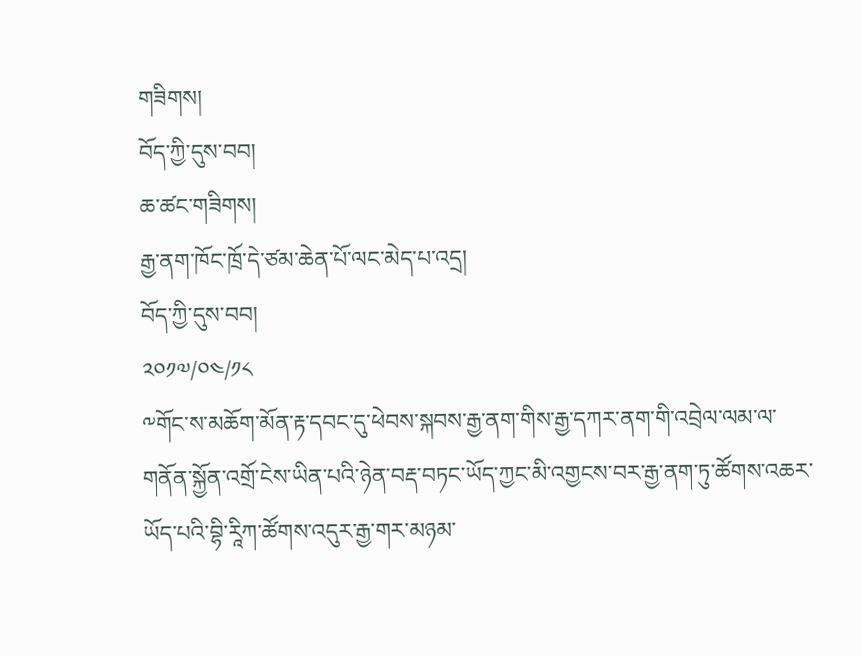གཟིགས།
བོད་ཀྱི་དུས་བབ།
ཆ་ཚང་གཟིགས།
རྒྱ་ནག་ཁོང་ཁྲོ་དེ་ཙམ་ཆེན་པོ་ལང་མེད་པ་འདྲ།
བོད་ཀྱི་དུས་བབ།
༢༠༡༧/༠༤/༡༨
༸གོང་ས་མཆོག་མོན་རྟ་དབང་དུ་ཕེབས་སྐབས་རྒྱ་ནག་གིས་རྒྱ་དཀར་ནག་གི་འབྲེལ་ལམ་ལ་གནོན་སྐྱོན་འགྲོ་ངེས་ཡིན་པའི་ཉེན་བརྡ་བཏང་ཡོད་ཀྱང་མི་འགྱངས་བར་རྒྱ་ནག་ཏུ་ཚོགས་འཆར་ཡོད་པའི་བྷི་རཱིཀ་ཚོགས་འདུར་རྒྱ་གར་མཉམ་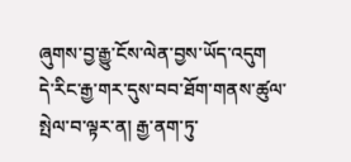ཞུགས་བྱ་རྒྱུ་ངོས་ལེན་བྱས་ཡོད་འདུག
དེ་རིང་རྒྱ་གར་དུས་བབ་ཐོག་གནས་ཚུལ་སྤེལ་བ་ལྟར་ན། རྒྱ་ནག་ཏུ་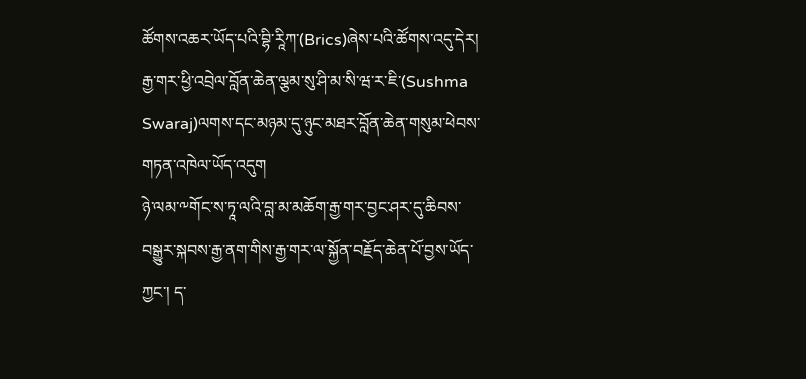ཚོགས་འཆར་ཡོད་པའི་བྷི་རཱིཀ་(Brics)ཞེས་པའི་ཚོགས་འདུ་དེར། རྒྱ་གར་ཕྱི་འབྲེལ་བློན་ཆེན་ལྕམ་སུ་ཤི་མ་སི་ཝ་ར་ཇི་(Sushma Swaraj)ལགས་དང་མཉམ་དུ་ཉུང་མཐར་བློན་ཆེན་གསུམ་ཕེབས་གཏན་འཁེལ་ཡོད་འདུག
ཉེ་ལམ་༸གོང་ས་ཏཱ་ལའི་བླ་མ་མཆོག་རྒྱ་གར་བྱང་ཤར་དུ་ཆིབས་བསྒྱུར་སྐབས་རྒྱ་ནག་གིས་རྒྱ་གར་ལ་སྐྱོན་བརྗོད་ཆེན་པོ་བྱས་ཡོད་ཀྱང་། ད་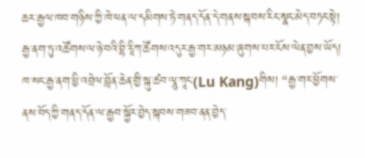ཆར་རྒྱལ་ཁབ་གཉིས་ཀྱི་ཁེ་ཕན་ལ་དམིགས་ཏེ་གནད་དོན་དེ་གནས་སྐབས་རིང་སྣང་མེད་བཏང་སྟེ། རྒྱ་ནག་ཏུ་འཚོགས་ལ་ཉེ་བའི་བྷི་རཱིཀ་ཚོགས་འདུར་རྒྱ་གར་མཉམ་ཞུགས་པར་ངོས་ལེན་བྱས་ཡོད།
ཁ་སང་རྒྱ་ནག་ཕྱི་འབྲེལ་བློན་ཆེན་གྱི་སྐུ་ཚབ་ལཱུ་ཀཱང་(Lu Kang)གིས། “རྒྱ་གར་ཕྱོགས་ནས་བོད་ཀྱི་གནད་དོན་ལ་རྒྱབ་སྐྱོར་བྱེད་སྐབས་གཟབ་ནན་བྱེད་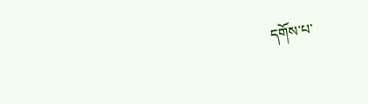དགོས་པ་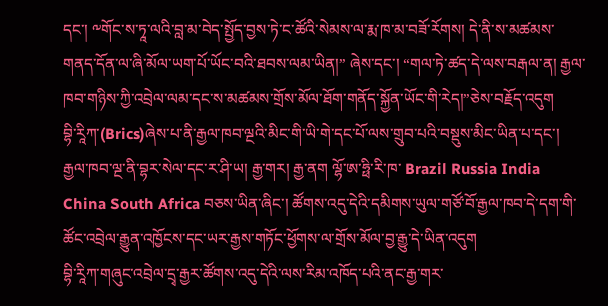དང་། ༸གོང་ས་ཏཱ་ལའི་བླ་མ་བེད་སྤྱོད་བྱས་ཏེ་ང་ཚོའི་སེམས་ལ་རྨ་ཁ་མ་བཟོ་རོགས། དེ་ནི་ས་མཚམས་གནད་དོན་ལ་ཞི་མོལ་ཡག་པོ་ཡོང་བའི་ཐབས་ལམ་ཡིན།” ཞེས་དང་། “གལ་ཏེ་ཚད་དེ་ལས་བརྒལ་ན། རྒྱལ་ཁབ་གཉིས་ཀྱི་འབྲེལ་ལམ་དང་ས་མཚམས་གྲོས་མོལ་ཐོག་གནོད་སྐྱོན་ཡོང་གི་རེད།”ཅེས་བརྗོད་འདུག
བྷི་རཱིཀ་(Brics)ཞེས་པ་ནི་རྒྱལ་ཁབ་ལྔའི་མིང་གི་ཡི་གེ་དང་པོ་ལས་གྲུབ་པའི་བསྡུས་མིང་ཡིན་པ་དང་། རྒྱལ་ཁབ་ལྔ་ནི་བྷར་སེལ་དང་ར་ཤི་ཡ། རྒྱ་གར། རྒྱ་ནག ལྷོ་ཨ་ཧྥི་རི་ཁ་ Brazil Russia India China South Africa བཅས་ཡིན་ཞིང་། ཚོགས་འདུ་དེའི་དམིགས་ཡུལ་གཙོ་བོ་རྒྱལ་ཁབ་དེ་དག་གི་ཚོང་འབྲེལ་རྒྱུན་འཁྱོངས་དང་ཡར་རྒྱས་གཏོང་ཕྱོགས་ལ་གྲོས་མོལ་བྱ་རྒྱུ་དེ་ཡིན་འདུག
བྷི་རཱིཀ་གཞུང་འབྲེལ་དྲྭ་རྒྱར་ཚོགས་འདུ་དེའི་ལས་རིམ་འཁོད་པའི་ནང་རྒྱ་གར་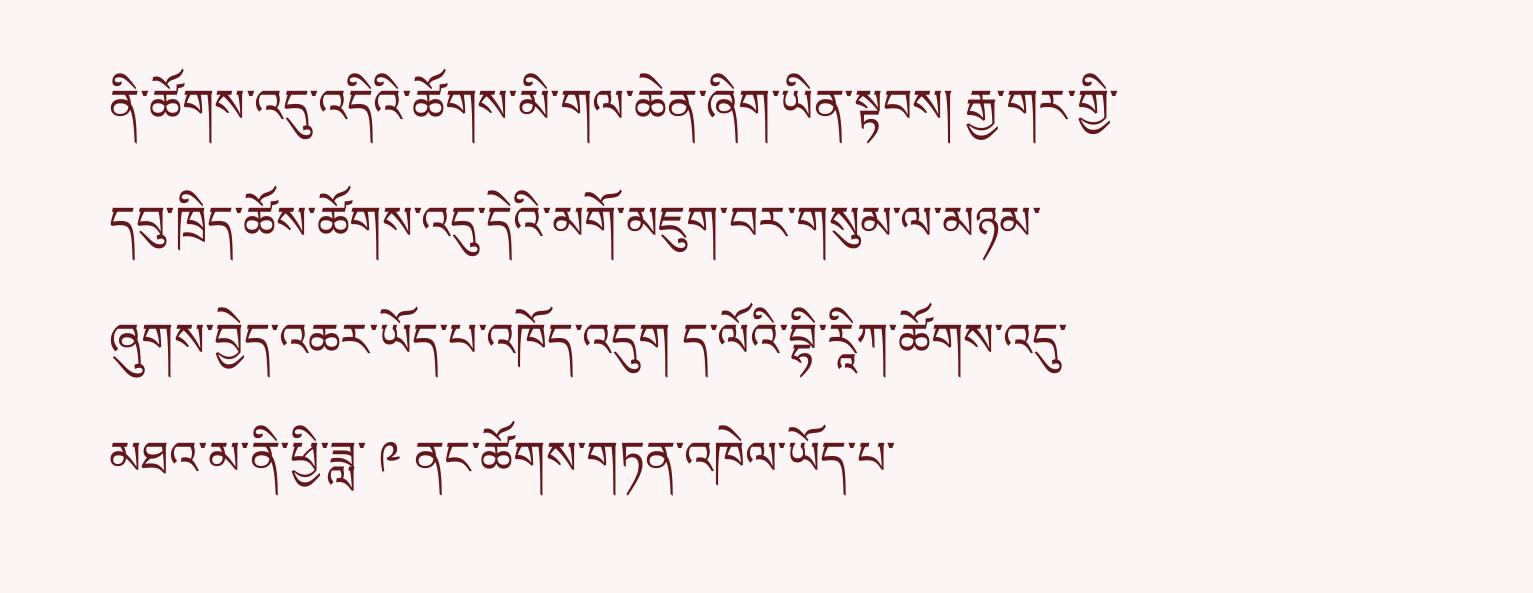ནི་ཚོགས་འདུ་འདིའི་ཚོགས་མི་གལ་ཆེན་ཞིག་ཡིན་སྟབས། རྒྱ་གར་གྱི་དབུ་ཁྲིད་ཚོས་ཚོགས་འདུ་དེའི་མགོ་མཇུག་བར་གསུམ་ལ་མཉམ་ཞུགས་བྱེད་འཆར་ཡོད་པ་འཁོད་འདུག ད་ལོའི་བྷི་རཱིཀ་ཚོགས་འདུ་མཐའ་མ་ནི་ཕྱི་ཟླ་ ༩ ནང་ཚོགས་གཏན་འཁེལ་ཡོད་པ་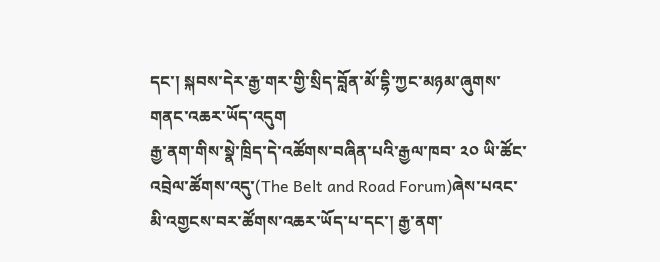དང་། སྐབས་དེར་རྒྱ་གར་གྱི་སྲིད་བློན་མོ་དྷི་ཀྱང་མཉམ་ཞུགས་གནང་འཆར་ཡོད་འདུག
རྒྱ་ནག་གིས་སྣེ་ཁྲིད་དེ་འཚོགས་བཞིན་པའི་རྒྱལ་ཁབ་ ༢༠ ཡི་ཚོང་འབྲེལ་ཚོགས་འདུ་(The Belt and Road Forum)ཞེས་པའང་མི་འགྱངས་བར་ཚོགས་འཆར་ཡོད་པ་དང་། རྒྱ་ནག་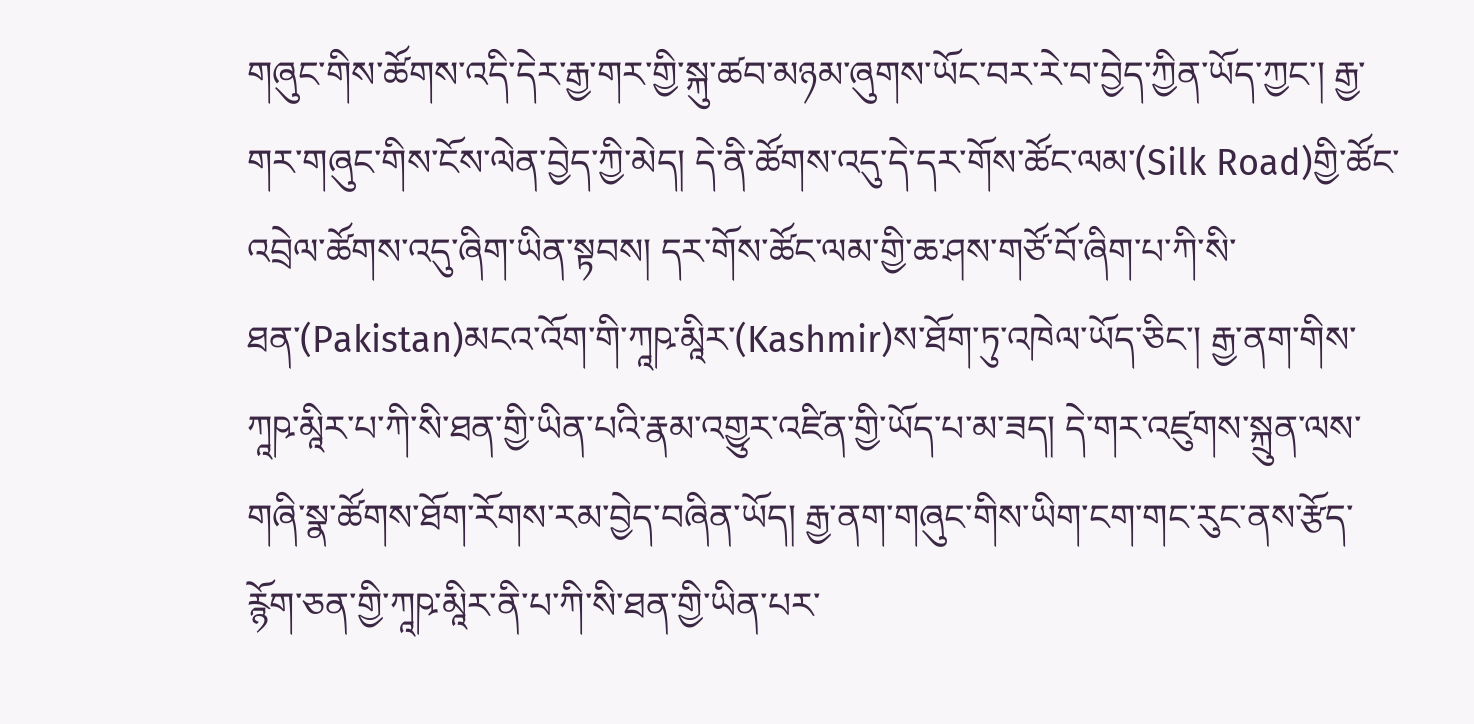གཞུང་གིས་ཚོགས་འདི་དེར་རྒྱ་གར་གྱི་སྐུ་ཚབ་མཉམ་ཞུགས་ཡོང་བར་རེ་བ་བྱེད་ཀྱིན་ཡོད་ཀྱང་། རྒྱ་གར་གཞུང་གིས་ངོས་ལེན་བྱེད་ཀྱི་མེད། དེ་ནི་ཚོགས་འདུ་དེ་དར་གོས་ཚོང་ལམ་(Silk Road)གྱི་ཚོང་འབྲེལ་ཚོགས་འདུ་ཞིག་ཡིན་སྟབས། དར་གོས་ཚོང་ལམ་གྱི་ཆ་ཤས་གཙོ་བོ་ཞིག་པ་ཀི་སི་ཐན་(Pakistan)མངའ་འོག་གི་ཀཱཥ་མཱིར་(Kashmir)ས་ཐོག་ཏུ་འཁེལ་ཡོད་ཅིང་། རྒྱ་ནག་གིས་ཀཱཥ་མཱིར་པ་ཀི་སི་ཐན་གྱི་ཡིན་པའི་རྣམ་འགྱུར་འཛིན་གྱི་ཡོད་པ་མ་ཟད། དེ་གར་འཛུགས་སྐྲུན་ལས་གཞི་སྣ་ཚོགས་ཐོག་རོགས་རམ་བྱེད་བཞིན་ཡོད། རྒྱ་ནག་གཞུང་གིས་ཡིག་ངག་གང་རུང་ནས་རྩོད་རྙོག་ཅན་གྱི་ཀཱཥ་མཱིར་ནི་པ་ཀི་སི་ཐན་གྱི་ཡིན་པར་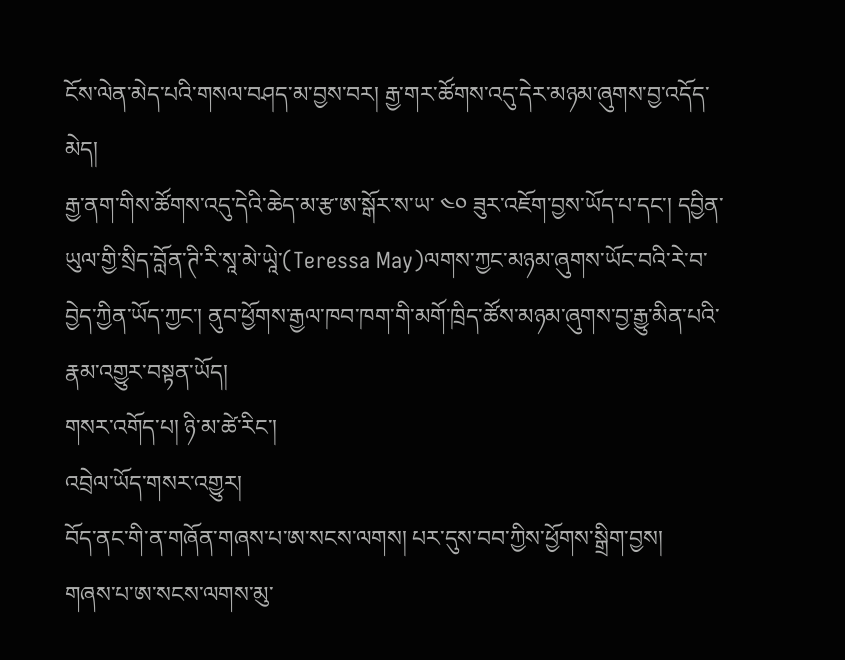ངོས་ལེན་མེད་པའི་གསལ་བཤད་མ་བྱས་བར། རྒྱ་གར་ཚོགས་འདུ་དེར་མཉམ་ཞུགས་བྱ་འདོད་མེད།
རྒྱ་ནག་གིས་ཚོགས་འདུ་དེའི་ཆེད་མ་རྩ་ཨ་སྒོར་ས་ཡ་ ༤༠ ཟུར་འཇོག་བྱས་ཡོད་པ་དང་། དབྱིན་ཡུལ་གྱི་སྲིད་བློན་ཊི་རི་སཱ་མེ་ཡཱེ་(Teressa May)ལགས་ཀྱང་མཉམ་ཞུགས་ཡོང་བའི་རེ་བ་བྱེད་ཀྱིན་ཡོད་ཀྱང་། ནུབ་ཕྱོགས་རྒྱལ་ཁབ་ཁག་གི་མགོ་ཁྲིད་ཚོས་མཉམ་ཞུགས་བྱ་རྒྱུ་མིན་པའི་རྣམ་འགྱུར་བསྟན་ཡོད།
གསར་འགོད་པ། ཉི་མ་ཚེ་རིང་།
འབྲེལ་ཡོད་གསར་འགྱུར།
བོད་ནང་གི་ན་གཞོན་གཞས་པ་ཨ་སངས་ལགས། པར་དུས་བབ་ཀྱིས་ཕྱོགས་སྒྲིག་བྱས།
གཞས་པ་ཨ་སངས་ལགས་མུ་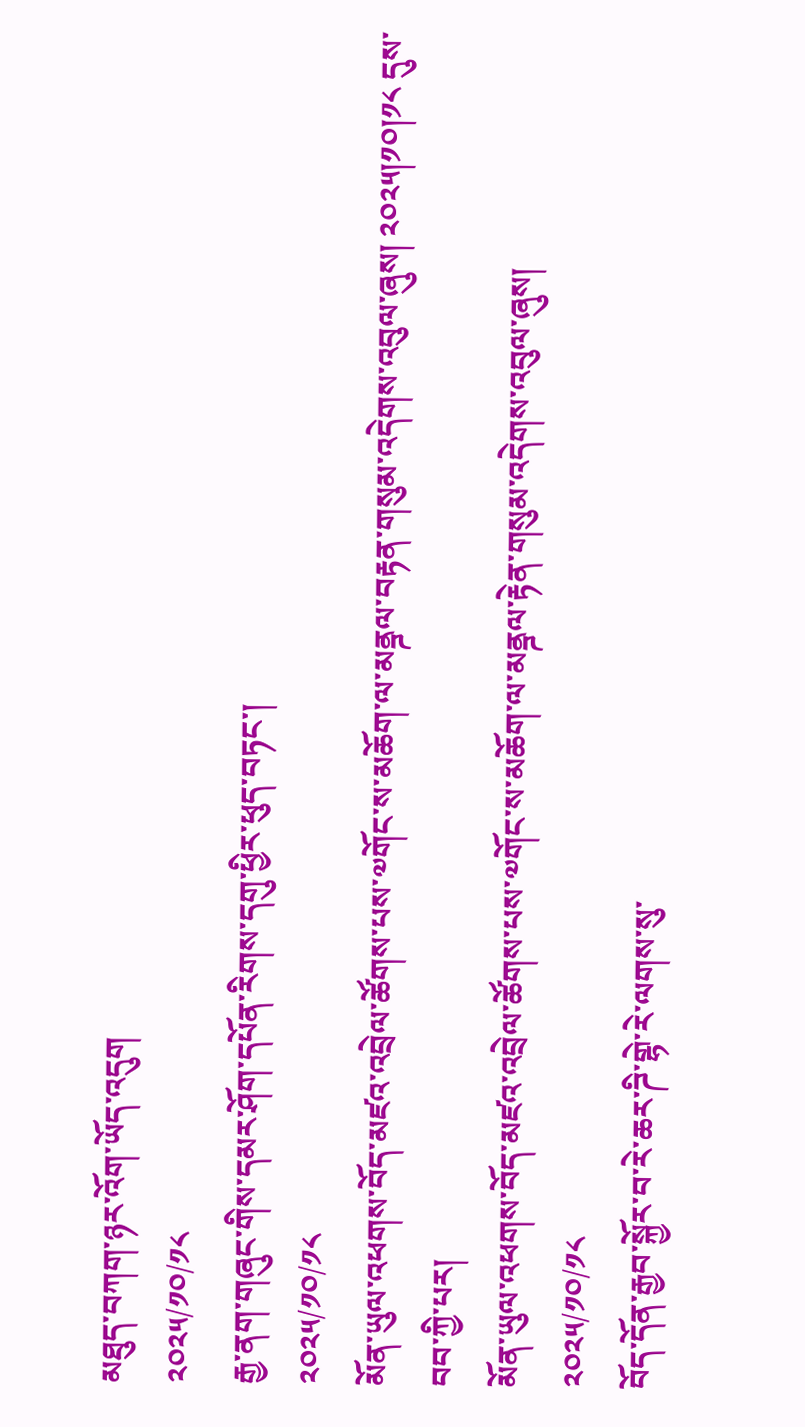མཐུད་བཀག་ཉར་འོག་ཡོད་འདུག
༢༠༢༥/༡༠/༡༨
རྒྱ་ནག་གཞུང་གིས་དམར་ཤོག་དཔོན་རིགས་དགུ་ཕྱིར་ཕུད་བཏང་།
༢༠༢༥/༡༠/༡༨
མོན་ཡུལ་འཕགས་བོད་མཛའ་འབྲེལ་ཚོགས་པས་༧གོང་ས་མཆོག་ལ་མནྜལ་བརྟན་གསུམ་འདེགས་འབུལ་ཞུས། ༢༠༢༥།༡༠།༡༨ དུས་བབ་ཀྱི་པར།
མོན་ཡུལ་འཕགས་བོད་མཛའ་འབྲེལ་ཚོགས་པས་༧གོང་ས་མཆོག་ལ་མནྜལ་རྟེན་གསུམ་འདེགས་འབུལ་ཞུས།
༢༠༢༥/༡༠/༡༨
བོད་དོན་རྒྱབ་སྐྱོར་བ་རེ་ཆར་ཌི་གྷེ་རེ་ལགས་སུ་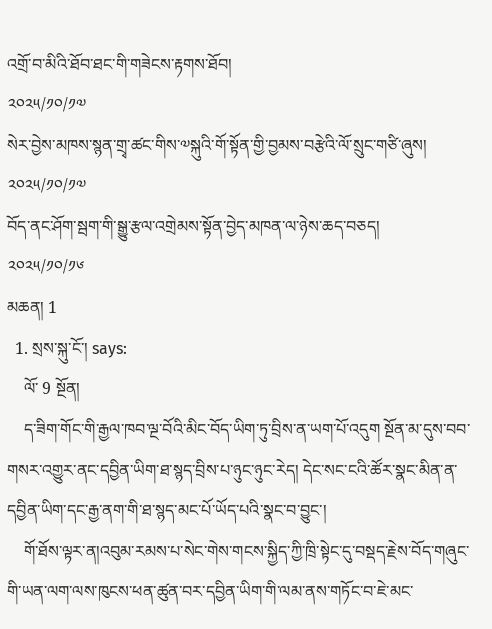འགྲོ་བ་མིའི་ཐོབ་ཐང་གི་གཟེངས་རྟགས་ཐོབ།
༢༠༢༥/༡༠/༡༧
སེར་བྱེས་མཁས་སྙན་གྲྭ་ཚང་གིས་༧སྐུའི་གོ་སྟོན་གྱི་བྱམས་བརྩེའི་ལོ་སྲུང་གཙི་ཞུས།
༢༠༢༥/༡༠/༡༧
བོད་ནང་ཤོག་སྦག་གི་སྒྱུ་རྩལ་འགྲེམས་སྟོན་བྱེད་མཁན་ལ་ཉེས་ཆད་བཅད།
༢༠༢༥/༡༠/༡༦
མཆན། 1
  1. སྲས་སྐུ་ངོ་། says:
    ལོ་ 9 སྔོན།
    ད་ཟིག་གོང་གི་རྒྱལ་ཁབ་ལྔ་བོའི་མིང་བོད་ཡིག་ཏུ་བྲིས་ན་ཡག་པོ་འདུག སྔོན་མ་དུས་བབ་གསར་འགྱུར་ནང་དབྱིན་ཡིག་ཐ་སྙད་བྲིས་པ་ཉུང་ཉུང་རེད། དེང་སང་ངའི་ཚོར་སྣང་མིན་ན་དབྱིན་ཡིག་དང་རྒྱ་ནག་གི་ཐ་སྙད་མང་པོ་ཡོད་པའི་སྣང་བ་བྱུང་།
    གོ་ཐོས་ལྟར་ན།འབུམ་རམས་པ་སེང་གེས་གངས་སྐྱིད་ཀྱི་ཁྲི་སྟེང་དུ་བསྡད་རྗེས་བོད་གཞུང་གི་ཡན་ལག་ལས་ཁུངས་ཕན་ཚུན་བར་དབྱིན་ཡིག་གི་ལམ་ནས་གཏོང་བ་ཇེ་མང་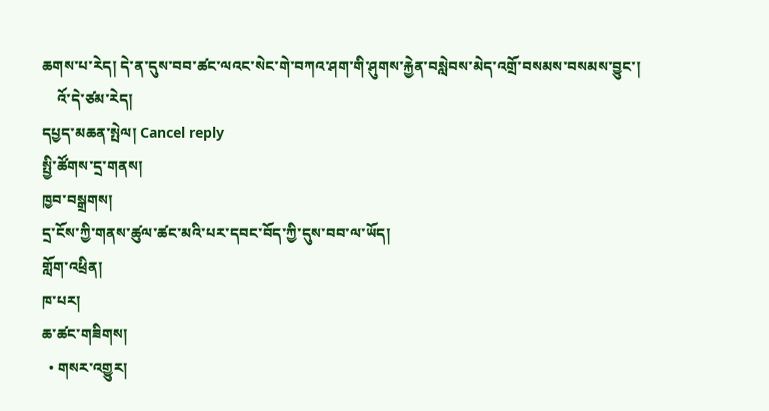ཆགས་པ་རེད། དེ་ན་དུས་བབ་ཚང་ལའང་སེང་གེ་བཀའ་ཤག་གི་ཤུགས་རྐྱེན་བསླེབས་མེད་འགྲོ་བསམས་བསམས་བྱུང་།
    འོ་དེ་ཙམ་རེད།
དཔྱད་མཆན་སྤེལ། Cancel reply
སྤྱི་ཚོགས་དྲ་གནས།
ཁྱབ་བསྒྲགས།
དྲ་ངོས་ཀྱི་གནས་ཚུལ་ཚང་མའི་པར་དབང་བོད་ཀྱི་དུས་བབ་ལ་ཡོད།
གློག་འཕྲིན།
ཁ་པར།
ཆ་ཚང་གཟིགས།
  • གསར་འགྱུར།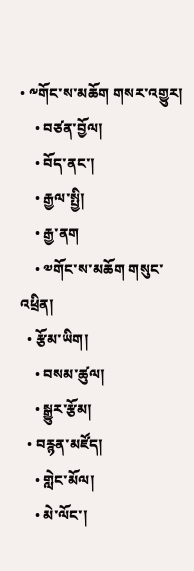• ༸གོང་ས་མཆོག གསར་འགྱུར།
    • བཙན་བྱོལ།
    • བོད་ནང་།
    • རྒྱལ་སྤྱི།
    • རྒྱ་ནག
    • ༧གོང་ས་མཆོག གསུང་འཕྲིན།
  • རྩོམ་ཡིག།
    • བསམ་ཚུལ།
    • སྒྱུར་རྩོམ།
  • བརྙན་མཛོད།
    • གླེང་མོལ།
    • མེ་ལོང་།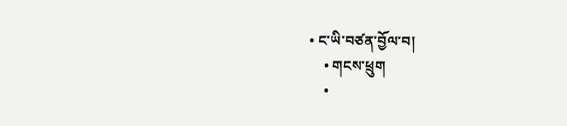• ང་ཡི་བཙན་བྱོལ་བ།
    • གངས་ཕྲུག
    •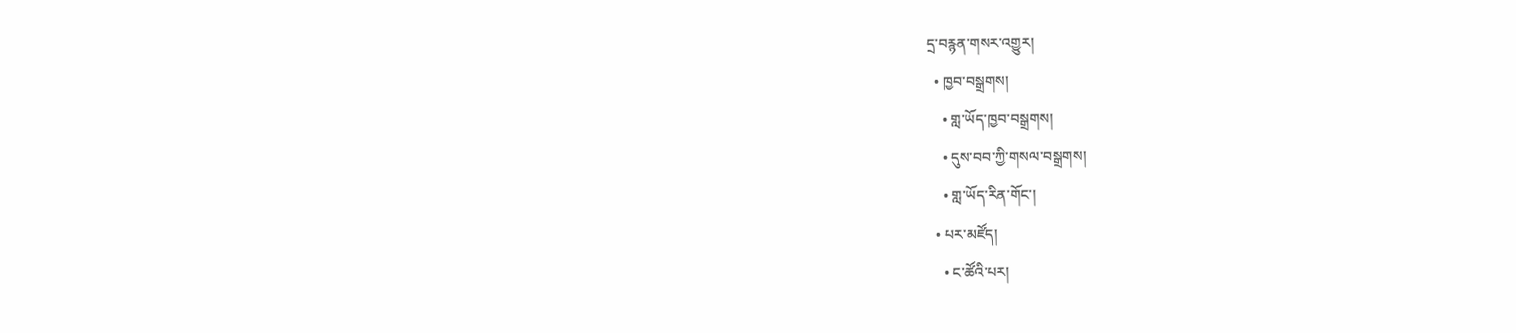དྲ་བརྙན་གསར་འགྱུར།
  • ཁྱབ་བསྒྲགས།
    • གླ་ཡོད་ཁྱབ་བསྒྲགས།
    • དུས་བབ་ཀྱི་གསལ་བསྒྲགས།
    • གླ་ཡོད་རིན་གོང་།
  • པར་མཛོད།
    • ང་ཚོའི་པར།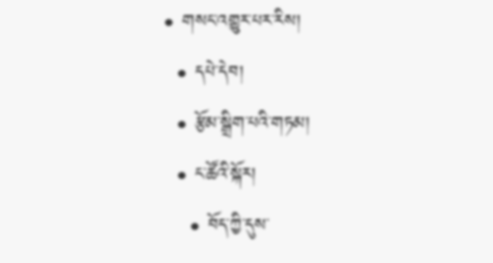• གསང་འགྱུར་པར་རིས།
  • དཔེ་དེབ།
  • རྩོམ་སྒྲིག་པའི་གཏམ།
  • ང་ཚོའི་སྐོར།
    • བོད་ཀྱི་དུས་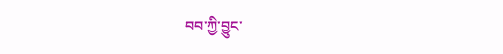བབ་ཀྱི་བྱུང་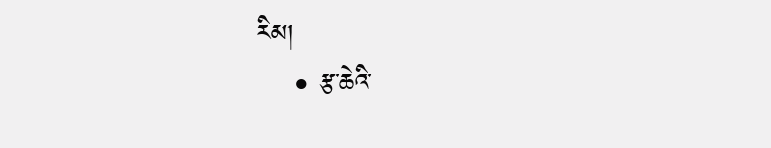རིམ།
    • རྩ་ཆེའི་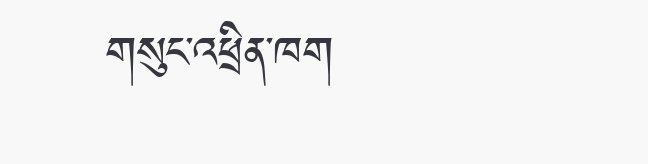གསུང་འཕྲིན་ཁག